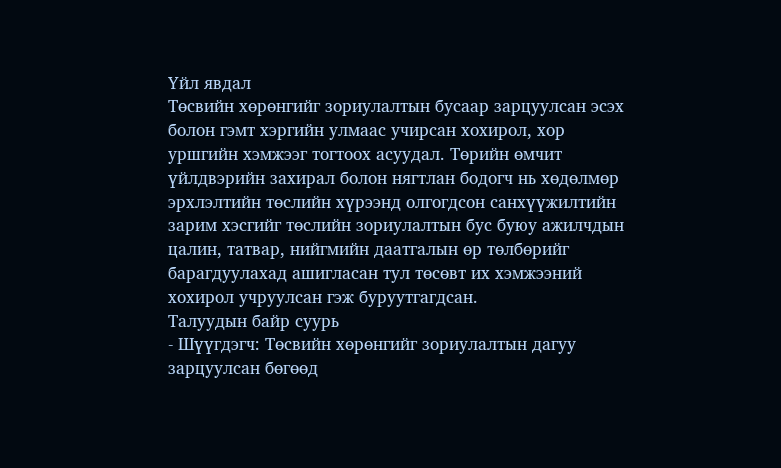Үйл явдал
Төсвийн хөрөнгийг зориулалтын бусаар зарцуулсан эсэх болон гэмт хэргийн улмаас учирсан хохирол, хор уршгийн хэмжээг тогтоох асуудал. Төрийн өмчит үйлдвэрийн захирал болон нягтлан бодогч нь хөдөлмөр эрхлэлтийн төслийн хүрээнд олгогдсон санхүүжилтийн зарим хэсгийг төслийн зориулалтын бус буюу ажилчдын цалин, татвар, нийгмийн даатгалын өр төлбөрийг барагдуулахад ашигласан тул төсөвт их хэмжээний хохирол учруулсан гэж буруутгагдсан.
Талуудын байр суурь
- Шүүгдэгч: Төсвийн хөрөнгийг зориулалтын дагуу зарцуулсан бөгөөд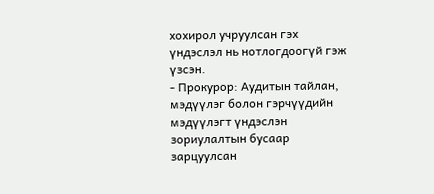хохирол учруулсан гэх үндэслэл нь нотлогдоогүй гэж үзсэн.
- Прокурор: Аудитын тайлан, мэдүүлэг болон гэрчүүдийн мэдүүлэгт үндэслэн зориулалтын бусаар зарцуулсан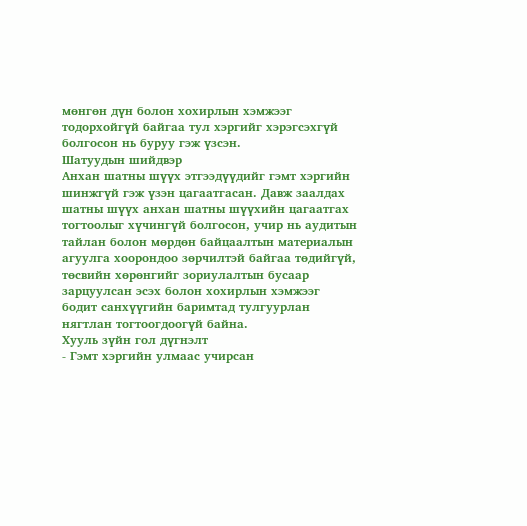мөнгөн дүн болон хохирлын хэмжээг тодорхойгүй байгаа тул хэргийг хэрэгсэхгүй болгосон нь буруу гэж үзсэн.
Шатуудын шийдвэр
Анхан шатны шүүх этгээдүүдийг гэмт хэргийн шинжгүй гэж үзэн цагаатгасан. Давж заалдах шатны шүүх анхан шатны шүүхийн цагаатгах тогтоолыг хүчингүй болгосон, учир нь аудитын тайлан болон мөрдөн байцаалтын материалын агуулга хоорондоо зөрчилтэй байгаа төдийгүй, төсвийн хөрөнгийг зориулалтын бусаар зарцуулсан эсэх болон хохирлын хэмжээг бодит санхүүгийн баримтад тулгуурлан нягтлан тогтоогдоогүй байна.
Хууль зүйн гол дүгнэлт
- Гэмт хэргийн улмаас учирсан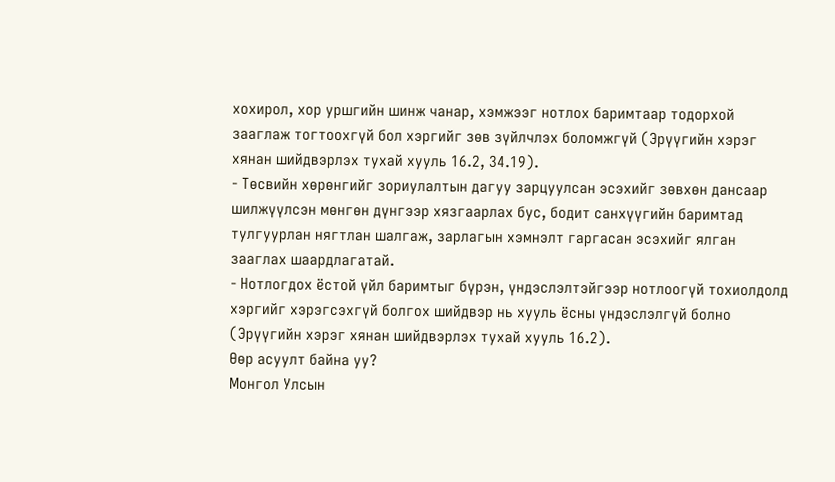хохирол, хор уршгийн шинж чанар, хэмжээг нотлох баримтаар тодорхой зааглаж тогтоохгүй бол хэргийг зөв зүйлчлэх боломжгүй (Эрүүгийн хэрэг хянан шийдвэрлэх тухай хууль 16.2, 34.19).
- Төсвийн хөрөнгийг зориулалтын дагуу зарцуулсан эсэхийг зөвхөн дансаар шилжүүлсэн мөнгөн дүнгээр хязгаарлах бус, бодит санхүүгийн баримтад тулгуурлан нягтлан шалгаж, зарлагын хэмнэлт гаргасан эсэхийг ялган зааглах шаардлагатай.
- Нотлогдох ёстой үйл баримтыг бүрэн, үндэслэлтэйгээр нотлоогүй тохиолдолд хэргийг хэрэгсэхгүй болгох шийдвэр нь хууль ёсны үндэслэлгүй болно (Эрүүгийн хэрэг хянан шийдвэрлэх тухай хууль 16.2).
Өөр асуулт байна уу?
Монгол Улсын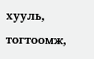хууль, тогтоомж,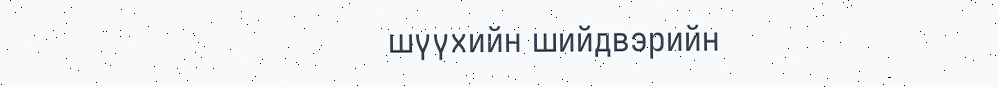шүүхийн шийдвэрийн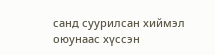санд суурилсан хиймэл оюунаас хүссэн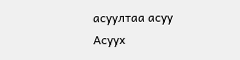асуултаа асуу
Асуух